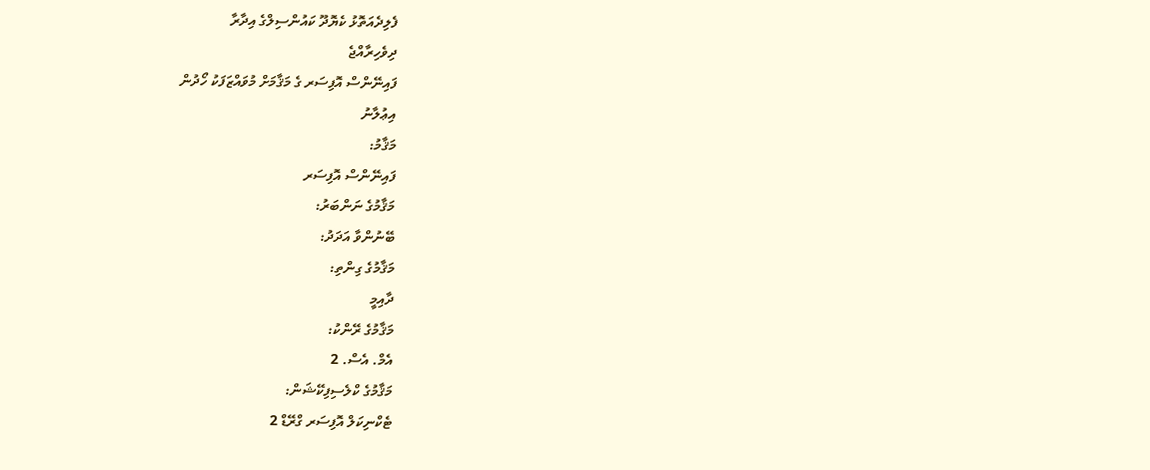ފެލިދެއަތޮޅު ކެޔޮދޫ ކައުންސިލްގެ އިދާރާ
ދިވެހިރާއްޖެ
ފައިނޭންސް އޮފިސަރ ގެ މަޤާމަށް މުވައްޒަފަކު ހޯދުން
އިޢުލާނު
މަޤާމު:
ފައިނޭންސް އޮފިސަރ
މަޤާމުގެ ނަންބަރު:
ބޭނުންވާ އަދަދު:
މަޤާމުގެ ގިންތި:
ދާއިމީ
މަޤާމުގެ ރޭންކު:
އެމް. އެސް. 2
މަޤާމުގެ ކްލެސިފިކޭޝަން:
ޓެކްނިކަލް އޮފިސަރ ގްރޭޑް 2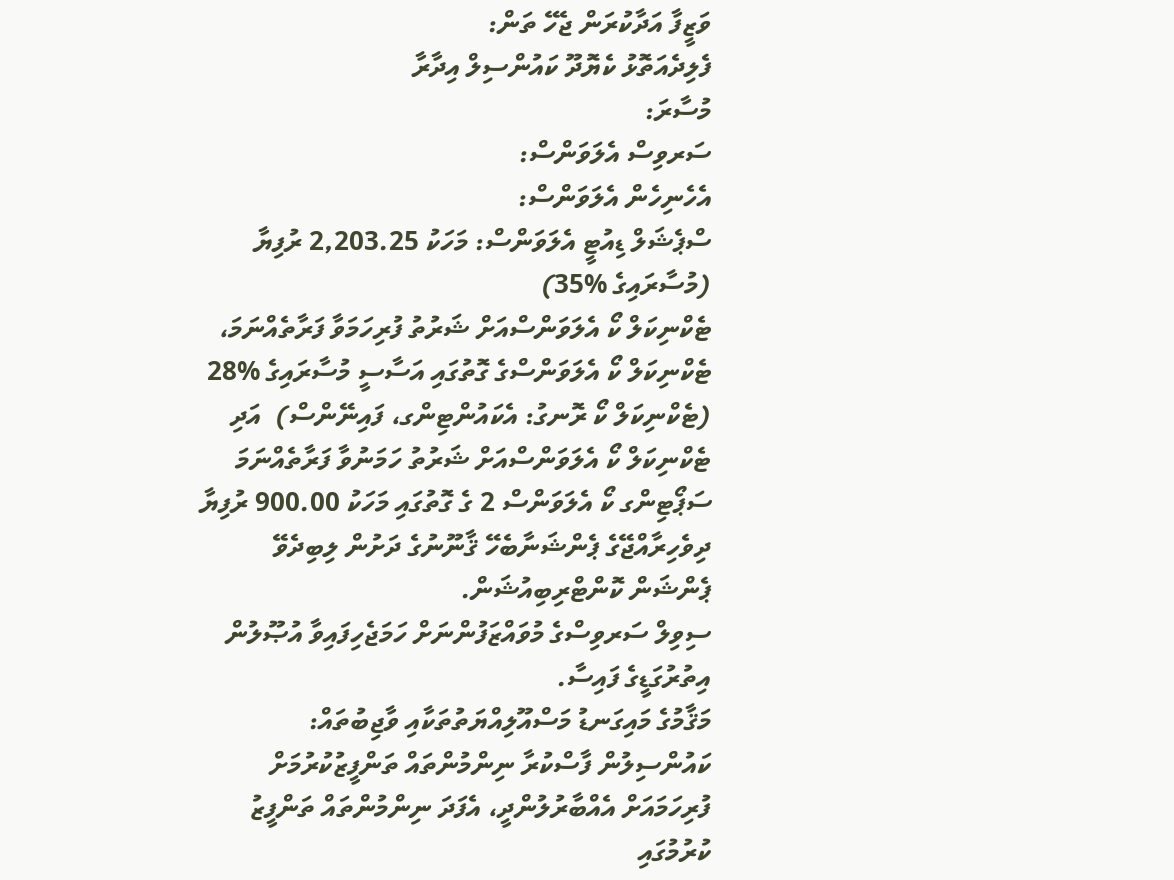ވަޒީފާ އަދާކުރަން ޖެހޭ ތަން:
ފެލިދެއަތޮޅު ކެޔޮދޫ ކައުންސިލް އިދާރާ
މުސާރަ:
ސަރވިސް އެލަވަންސް:
އެހެނިހެން އެލަވަންސް:
ސްޕެޝަލް ޑިއުޓީ އެލަވަންސް: މަހަކު 2,203.25 ރުފިޔާ (މުސާރައިގެ %35)
ޓެކްނިކަލް ކޯ އެލަވަންސްއަށް ޝަރުތު ފުރިހަމަވާ ފަރާތެއްނަމަ، ޓެކްނިކަލް ކޯ އެލަވަންސްގެ ގޮތުގައި އަސާސީ މުސާރައިގެ %28 (ޓެކްނިކަލް ކޯ ރޮނގު: އެކައުންޓިންގ، ފައިނޭންސް)  އަދި ޓެކްނިކަލް ކޯ އެލަވަންސްއަށް ޝަރުތު ހަމަނުވާ ފަރާތެއްނަމަ ސަޕޯޓިންގ ކޯ އެލަވަންސް 2 ގެ ގޮތުގައި މަހަކު 900.00 ރުފިޔާ
ދިވެހިރާއްޖޭގެ ޕެންޝަނާބެހޭ ޤާނޫނުގެ ދަށުން ލިބިދެވޭ ޕެންޝަން ކޮންޓްރިބިއުޝަން.
ސިވިލް ސަރވިސްގެ މުވައްޒަފުންނަށް ހަމަޖެހިފައިވާ އުޞޫލުން އިތުރުގަޑީގެ ފައިސާ.
މަޤާމުގެ މައިގަނޑު މަސްއޫލިއްޔަތުތަކާއި ވާޖިބުތައް:
ކައުންސިލުން ފާސްކުރާ ނިންމުންތައް ތަންފީޒުކުރުމަށް ފުރިހަމައަށް އެއްބާރުލުންދީ، އެފަދަ ނިންމުންތައް ތަންފީޒު ކުރުމުގައި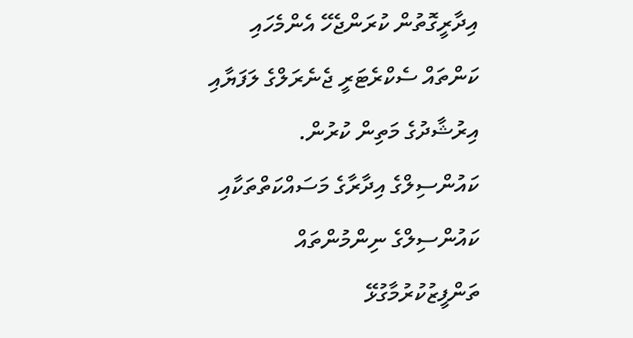އިދާރީގޮތުން ކުރަންޖެހޭ އެންމެހައި ކަންތައް ސެކްރެޓަރީ ޖެނެރަލްގެ ލަފަޔާއި އިރުޝާދުގެ މަތިން ކުރުން.
ކައުންސިލްގެ އިދާރާގެ މަސައްކަތްތަކާއި ކައުންސިލްގެ ނިންމުންތައް ތަންފީޒުކުރުމާގުޅޭ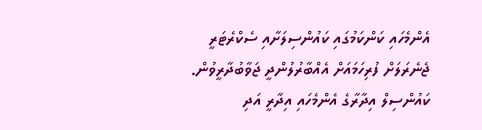އެންމެހައި ކަންކަމުގައި ކައުންސިލަށާއި ސެކްރެޓަރީ ޖެނެރަލަށް ފުރިހަމައަށް އެއްބާރުލުންދީ ޖަވާބުދާރީވުން.
ކައުންސިލް އިދާރާގެ އެންމެހައި އިދާރީ އަދި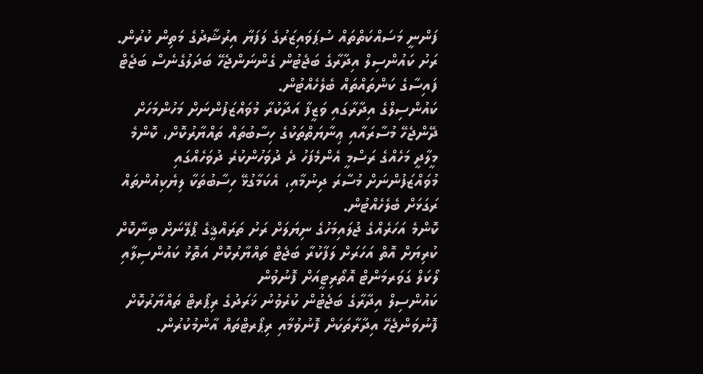ފަންނީ މަސައްކަތްތައް ސުޕަވައިޒަރުގެ ލަފަޔާ އިރުޝާދުގެ މަތިން ކުރުން.
ރަށު ކައުންސިލް އިދާރާގެ ބަޖެޓުން ގެންނަންޖެހޭ ބަދަލުގެނެސް ބަޖެޓް ފައިސާގެ ކަންތައްތައް ބެލެހެއްޓުން.
ކައުންސިލްގެ އިދާރާގައި ވަޒީފާ އަދާކުރާ މުވައްޒަފުންނަށް މަހުންމަހަށް ދޭންޖެހޭ މުސާރައާއި ޢިނާޔަތްތަކުގެ ހިސާބުތައް ތައްޔާރުކޮށް، ކޮންމެ މީލާދީ މަހެއްގެ ރަސްމީ އެންމެފަހު ދެ ދުވަހުންކުރެ ދުވަހެއްގައި މުވައްޒަފުންނަށް މުސާރަ ދިނުމާއި، އެކަމާގުޅޭ ހިސާބުތަކާ ލިޔެކިއުންތައް ރަގަޅަށް ބެލެހެއްޓުން.
ކޮންމެ އަހަރެއްގެ ޖުލައިމަހުގެ ނިޔަލަށް ރަށު ތަރައްޤީގެ ޕްލޭނަށް ބިނާކޮށް ކުރިޔަށް އޮތް އަހަރަށް ލަފާކުރާ ބަޖެޓް ތައްޔާރުކޮށް އަތޮޅު ކައުންސިލާއި ލޯކަލް ގަވަރމަންޓް އޮތޯރިޓީއަށް ފޮނުވުން
ކައުންސިލް އިދާރާގެ ބަޖެޓުން ކުރެވުނު ޚަރަދުގެ ރިޕޯރޓް ތައްޔާރުކޮށް ފޮނުވަންޖެހޭ އިދާރާތަކަށް ފޮނުވުމާއި ރިޕޯރޓްތައް އާންމުކުރުން.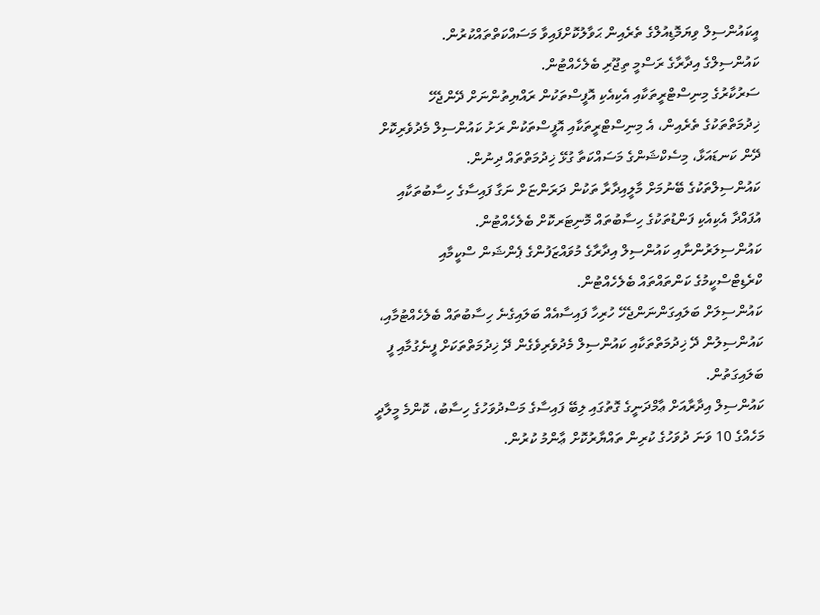އީކައުންސިލް ވިޔަމޮޑިއުލްގެ ތެރެއިން ޙަވާލުކޮށްފައިވާ މަސައްކަތްތައްކުރުން.
ކައުންސިލްގެ އިދާރާގެ ރަސްމީ ތިޖޫރި ބެލެހެއްޓުން.
ސަރުކާރުގެ މިނިސްޓްރީތަކާއި އެކިއެކި އޮފީސްތަކުން ރައްޔިތުންނަށް ދޭންޖެހޭ ޚިދުމަތްތަކުގެ ތެރެއިން، އެ މިނިސްޓްރީތަކާއި އޮފީސްތަކުން ރަށު ކައުންސިލް މެދުވެރިކޮށް ދޭން ކަނޑައަޅާ، މިސެކްޝަންގެ މަސައްކަތާ ގުޅޭ ޚިދުމަތްތައް ދިނުން.
ކައުންސިލްތަކުގެ ބޭނުމަށް މާލީއިދާރާ ތަކުން ދަރަންޏަށް ނަގާ ފައިސާގެ ހިސާބުތަކާއި އުފައްދާ އެކިއެކި ފަންޑުތަކުގެ ހިސާބުތައް މޮނިޓަރކޮށް ބެލެހެއްޓުން.
ކައުންސިލަރުންނާއި ކައުންސިލް އިދާރާގެ މުވައްޒަފުންގެ ޕެންޝަން ސްކީމާއި ކްރެޑިޓްސްކީމުގެ ކަންތައްތައް ބެލެހެއްޓުން.
ކައުންސިލަށް ބަލައިގަންނަންޖެހޭ ހުރިހާ ފައިސާއެއް ބަލައިގެނެ ހިސާބުތައް ބެލެހެއްޓުމާއި، ކައުންސިލުން ދޭ ޚިދުމަތްތަކާއި ކައުންސިލް މެދުވެރިވެގެން ދޭ ޚިދުމަތްތަކަށް ފީނެގުމާއި ފީ ބަލައިގަތުން.
ކައުންސިލް އިދާރާއަށް ޢާމްދަނީގެ ގޮތުގައި ލިބޭ ފައިސާގެ މަސްދުވަހުގެ ހިސާބު، ކޮންމެ މީލާދީ މަހެއްގެ 10 ވަނަ ދުވަހުގެ ކުރިން ތައްޔާރުކޮށް ޢާންމު ކުރުން.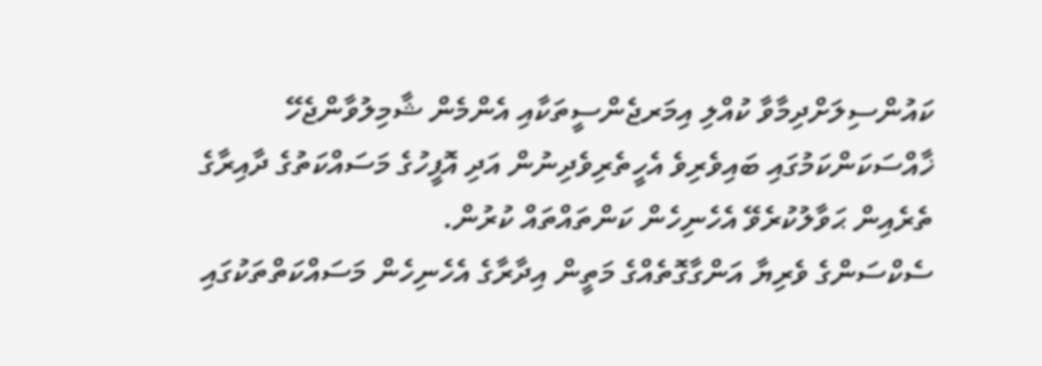ކައުންސިލަށްދިމާވާ ކުއްލި އިމަރޖެންސީތަކާއި އެންމެން ޝާމިލުވާންޖެހޭ ޚާއްސަކަންކަމުގައި ބައިވެރިވެ އެހީތެރިވެދިނުން އަދި އޮފީހުގެ މަސައްކަތުގެ ދާއިރާގެ ތެރެއިން ޙަވާލުކުރެވޭ އެހެނިހެން ކަންތައްތައް ކުރުން.
ސެކްސަންގެ ވެރިޔާ އަންގާގޮތެއްގެ މަތީން އިދާރާގެ އެހެނިހެން މަސައްކަތްތަކުގައި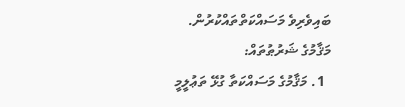ބައިވެރިވެ މަސައްކަތްތައްކުރުން.
މަޤާމުގެ ޝަރުޠުތައް:
  1. މަޤާމުގެ މަސައްކަތާ ގުޅޭ ތަޢުލީމީ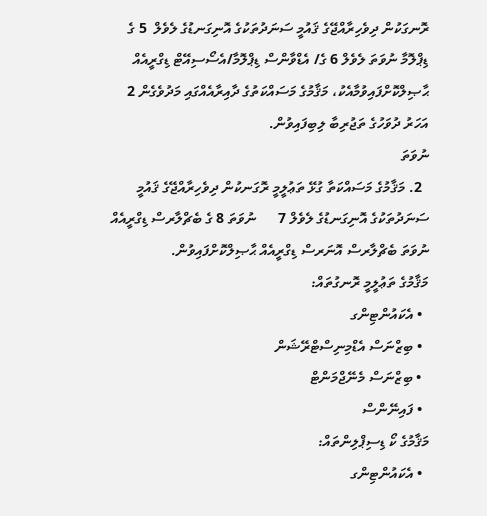ރޮނގަކުން ދިވެހިރާއްޖޭގެ ޤައުމީ ސަނަދުތަކުގެ އޮނިގަނޑުގެ ލެވެލް  5 ގެ ޑިޕްލޮމާ ނުވަތަ ލެވެލް 6 ގެ/ އެޑްވާންސް ޑިޕްލޮމާ/އެސޯސިއޭޓް ޑިގްރީއެއް ޙާޞިލްކޮށްފައިވުމާއެކު، މަޤާމުގެ މަސައްކަތުގެ ދާއިރާއެއްގައި މަދުވެގެން 2 އަހަރު ދުވަހުގެ ތަޖުރިބާ ލިބިފައިވުން.
ނުވަތަ
  2. މަޤާމުގެ މަސައްކަތާ ގުޅޭ ތަޢުލީމީ ރޮގަނކުން ދިވެހިރާއްޖޭގެ ޤައުމީ ސަނަދުތަކުގެ އޮނިގަނޑުގެ ލެވެލް 7      ނުވަތަ 8 ގެ ބެޗްލާރސް ޑިގްރީއެއް ނުވަތަ ބެޗްލާރސް އޮނަރސް ޑިގްރީއެއް ޙާޞިލްކޮށްފައިވުން.
މަޤާމުގެ ތަޢުލީމީ ރޮނގުތައް:
  • އެކައުންޓިންގ
  • ބިޒްނަސް އެޑްމިނިސްޓްރޭޝަން
  • ބިޒްނަސް މެނޭޖްމަންޓް
  • ފައިނޭންސް
މަޤާމުގެ ކޯ ޑިސިޕްލިންތައް:
  • އެކައުންޓިންގ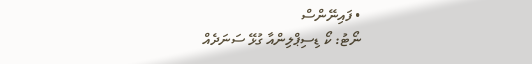• ފައިނޭންސް
ނޯޓު: ކޯ ޑިސިޕްލިންއާ ގުޅޭ ސަނަދެއް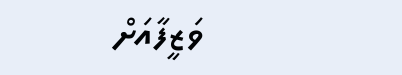ވަޒީފާއަށް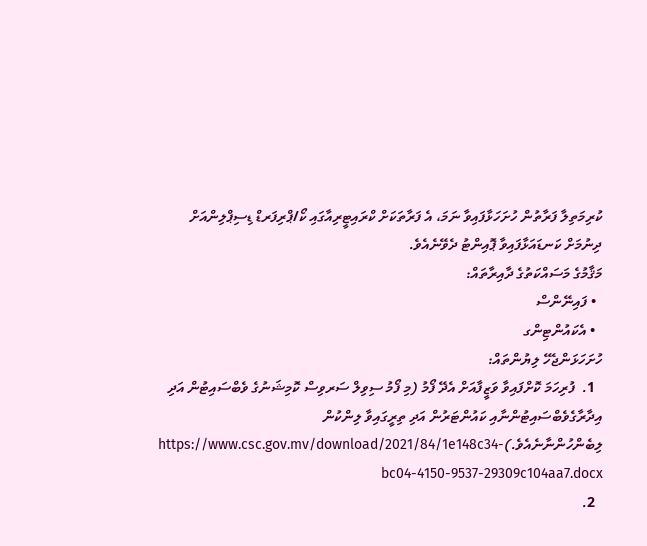ކުރިމަތިލާ ފަރާތުން ހުށަހަޅާފައިވާ ނަމަ، އެ ފަރާތަކަށް ކްރައިޓީރިއާގައި ކޯ/ޕްރިފަރޑް ޑިސިޕްލިންއަށް ދިނުމަށް ކަނޑައަޅާފައިވާ ޕޮއިންޓު ދެވޭނެއެވެ.
މަޤާމުގެ މަސައްކަތުގެ ދާއިރާތައް:
  • ފައިނޭންސް
  • އެކައުންޓިންގ
ހުށަހަޅަންޖެހޭ ލިޔުންތައް:
  1.  ފުރިހަމަ ކޮށްފައިވާ ވަޒީފާއަށް އެދޭ ފޯމު (މި ފޯމު ސިވިލް ސަރވިސް ކޮމިޝަނުގެ ވެބްސައިޓުން އަދި އިދާރާގެވެބްސައިޓުންނާއި ކައުންޓަރުން އަދި ތިރީގައިވާ ލިންކުން ލިބެންހުންނާނެއެވެ.)https://www.csc.gov.mv/download/2021/84/1e148c34-bc04-4150-9537-29309c104aa7.docx
  2.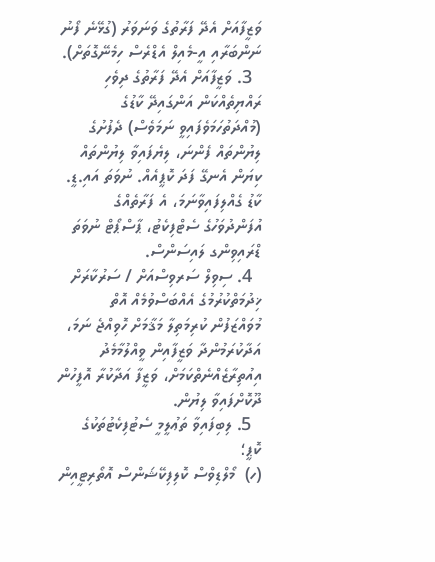ވަޒީފާއަށް އެދޭ ފަރާތުގެ ވަނަވަރު (ގުޅޭނެ ފޯނު ނަންބަރާއި އީ-މެއިލް އެޑްރެސް ހިމެނޭގޮތަށް).
  3. ވަޒީފާއަށް އެދޭ ފަރާތުގެ ދިވެހި ރައްޔިތެއްކަން އަންގައިދޭ ކާޑުގެ (މުއްދަތުހަމަވެފައިވީ ނަމަވެސް) ދެފުށުގެ ލިޔުންތައް ފެންނަ، ލިޔެފައިވާ ލިޔުންތައް ކިޔަން އެނގޭ ފަދަ ކޮޕީއެއް. ނުވަތަ އައި.ޑީ. ކާޑު ގެއްލިފައިވާނަމަ، އެ ފަރާތެއްގެ އުފަންދުވަހުގެ ސެޓްފިކެޓު، ޕާސްޕޯޓް ނުވަތަ ޑްރައިވިންގ ލައިސަންސް.
  4. ސިވިލް ސަރވިސްއަށް / ސަރުކާރަށް ޚިދުމަތްކުރުމުގެ އެއްބަސްވުމެއް އޮތް މުވައްޒަފުން ކުރިމަތިލާ މަޤާމަށް ހޮވިއްޖެ ނަމަ، އަދާކުރަމުންދާ ވަޒީފާއިން ވީއްލުމާމެދު އިއުތިރާޒެއްނެތްކަމަށް، ވަޒީފާ އަދާކުރާ އޮފީހުން ދޫކޮށްފައިވާ ލިޔުން.
  5. ލިބިފައިވާ ތަޢުލީމީ ސެޓުފިކެޓުތަކުގެ ކޮޕީ؛
(ހ)  މޯލްޑިވްސް ކޮލިފިކޭޝަންސް އޮތޯރިޓީއިން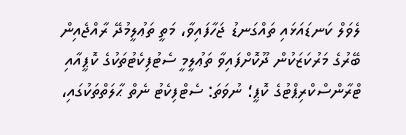ލެވަލް ކަނޑައަޅައި ތައްގަނޑު ޖަހާފައިވާ، މަތީ ތަޢުލީމުދޭ ރާއްޖެއިން ބޭރުގެ މަރުކަޒަކުން ދޫކޮށްފައިވާ ތަޢުލީމީ ސެޓުފިކެޓުތަކުގެ ކޮޕީއާއި ޓްރާންސްކްރިޕްޓުގެ ކޮޕީ؛ ނުވަތަ: ސެޓްފިކެޓު ނެތް ޙާލަތްތަކުގައި،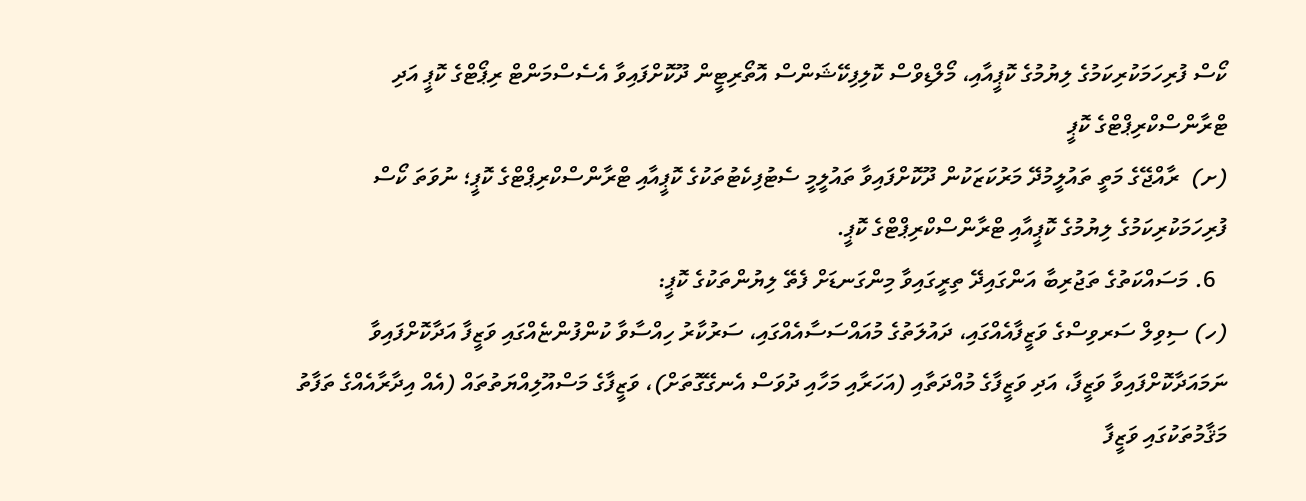ކޯސް ފުރިހަމަކުރިކަމުގެ ލިޔުމުގެ ކޮޕީއާއި، މޯލްޑިވްސް ކޮލިފިކޭޝަންސް އޮތޯރިޓީން ދޫކޮށްފައިވާ އެސެސްމަންޓް ރިޕޯޓްގެ ކޮޕީ އަދި ޓްރާންސްކްރިޕްޓްގެ ކޮޕީ
(ށ)  ރާއްޖޭގެ މަތީ ތައުލީމުދޭ މަރުކަޒަކުން ދޫކޮށްފައިވާ ތައުލީމީ ސެޓުފިކެޓުތަކުގެ ކޮޕީއާއި ޓްރާންސްކްރިޕްޓްގެ ކޮޕީ؛ ނުވަތަ ކޯސް ފުރިހަމަކުރިކަމުގެ ލިޔުމުގެ ކޮޕީއާއި ޓްރާންސްކްރިޕްޓްގެ ކޮޕީ.
  6. މަސައްކަތުގެ ތަޖުރިބާ އަންގައިދޭ ތިރީގައިވާ މިންގަނޑަށް ފެތޭ ލިޔުންތަކުގެ ކޮޕީ:
(ހ) ސިވިލް ސަރވިސްގެ ވަޒީފާއެއްގައި، ދައުލަތުގެ މުއައްސަސާއެއްގައި، ސަރުކާރު ހިއްސާވާ ކުންފުންޏެއްގައި ވަޒީފާ އަދާކޮށްފައިވާ ނަމައަދާކޮށްފައިވާ ވަޒީފާ، އަދި ވަޒީފާގެ މުއްދަތާއި (އަހަރާއި މަހާއި ދުވަސް އެނގޭގޮތަށް)، ވަޒީފާގެ މަސްއޫލިއްޔަތުތައް (އެއް އިދާރާއެއްގެ ތަފާތު މަޤާމުތަކުގައި ވަޒީފާ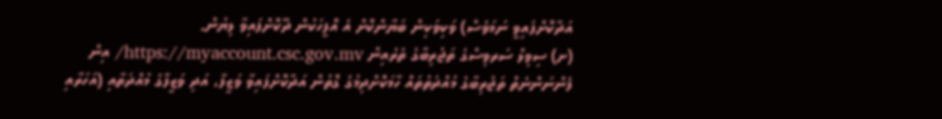އަދާކޮށްފައިވީ ނަމަވެސް) ވަކިވަކިން ބަޔާންކޮށް އެ އޮފީހަކުން ދޫކޮށްފައިވާ ލިޔުން.
(ށ) ސިވިލް ސަރވިސްގެ ތަޖުރިބާގެ ތެރެއިން https://myaccount.csc.gov.mv/ އިން ފެންނަންނެތް ތަޖުރިބާގެ މުއްދަތުތައް ހާމަކޮށްދިމުގެ ގޮތުން އަދާކޮށްފައިވާ ވަޒީފާ، އަދި ވަޒީފާގެ މުއްދަތާއި (އަހަރާއި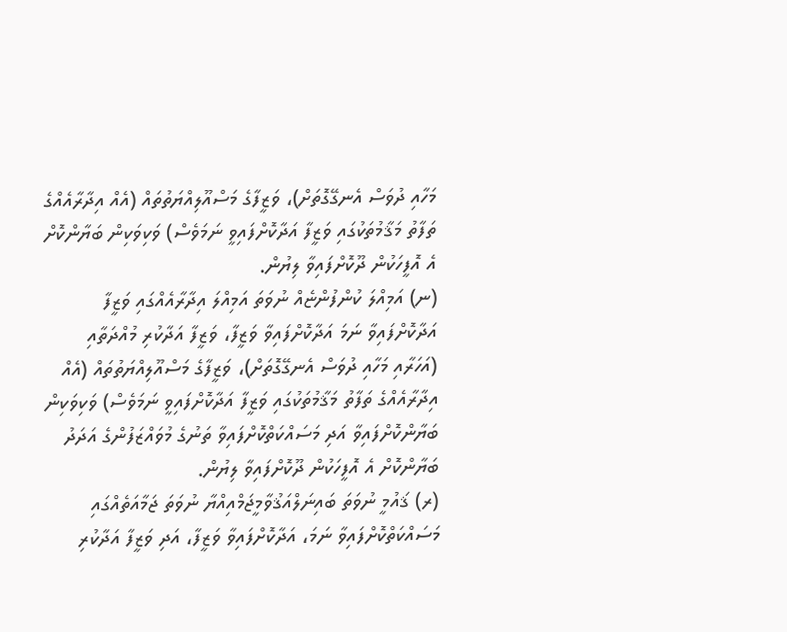މަހާއި ދުވަސް އެނގޭގޮތަށް)، ވަޒީފާގެ މަސްއޫލިއްޔަތުތައް (އެއް އިދާރާއެއްގެ ތަފާތު މަޤާމުތަކުގައި ވަޒީފާ އަދާކޮށްފައިވީ ނަމަވެސް) ވަކިވަކިން ބަޔާންކޮށް އެ އޮފީހަކުން ދޫކޮށްފައިވާ ލިޔުން.
(ނ) އަމިއްލަ ކުންފުންޏެއް ނުވަތަ އަމިއްލަ އިދާރާއެއްގައި ވަޒީފާ އަދާކޮށްފައިވާ ނަމަ އަދާކޮށްފައިވާ ވަޒީފާ، ވަޒީފާ އަދާކުރި މުއްދަތާއި (އަހަރާއި މަހާއި ދުވަސް އެނގޭގޮތަށް)، ވަޒީފާގެ މަސްއޫލިއްޔަތުތައް (އެއް އިދާރާއެއްގެ ތަފާތު މަޤާމުތަކުގައި ވަޒީފާ އަދާކޮށްފައިވީ ނަމަވެސް) ވަކިވަކިން ބަޔާންކޮށްފައިވާ އަދި މަސައްކަތްކޮށްފައިވާ ތަނުގެ މުވައްޒަފުންގެ އަދަދު ބަޔާންކޮށް އެ އޮފީހަކުން ދޫކޮށްފައިވާ ލިޔުން.
(ރ) ޤައުމީ ނުވަތަ ބައިނަލްއަޤުވާމީޖަމްއިއްޔާ ނުވަތަ ޖަމާއަތެއްގައި މަސައްކަތްކޮށްފައިވާ ނަމަ، އަދާކޮށްފައިވާ ވަޒީފާ، އަދި ވަޒީފާ އަދާކުރި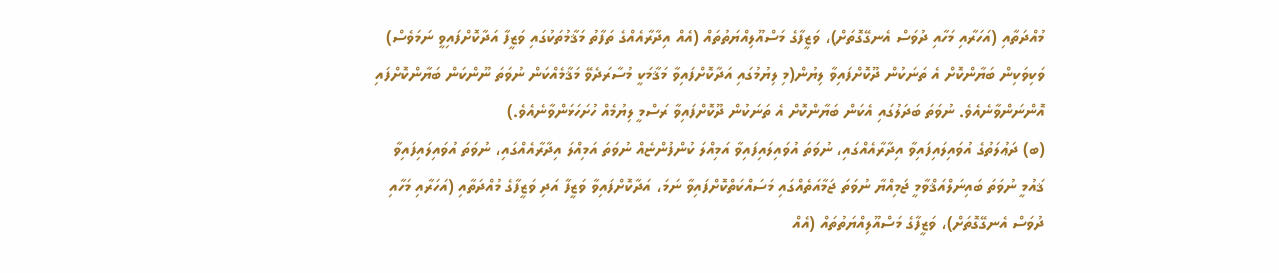މުއްދަތާއި (އަހަރާއި މަހާއި ދުވަސް އެނގޭގޮތަށް)، ވަޒީފާގެ މަސްއޫލިއްޔަތުތައް (އެއް އިދާރާއެއްގެ ތަފާތު މަޤާމުތަކުގައި ވަޒީފާ އަދާކޮށްފައިވީ ނަމަވެސް) ވަކިވަކިން ބަޔާންކޮށް އެ ތަނަކުން ދޫކޮށްފައިވާ ލިޔުން(މި ލިޔުމުގައި އަދާކޮށްފައިވާ މަޤާމަކީ މުސާރަދެވޭ މަޤާމެއްކަން ނުވަތަ ނޫންކަން ބަޔާންކޮށްފައި އޮންނަންވާނެއެވެ. ނުވަތަ ބަދަލުގައި އެކަން ބަޔާންކޮށް އެ ތަނަކުން ދޫކޮށްފައިވާ ރަސްމީ ލިޔުމެއް ހުށަހަޅަންވާނެއެވެ.)
(ބ) ދަޢުލަތުގެ އުވައިލައިފައިވާ އިދާރާއެއްގައި، ނުވަތަ އުވައިލައިފައިވާ އަމިއްލަ ކުންފުންޏެއް ނުވަތަ އަމިއްލަ އިދާރާއެއްގައި، ނުވަތަ އުވައިލައިފައިވާ ޤައުމީ ނުވަތަ ބައިނަލްއަޤްވާމީ ޖަމިއްޔާ ނުވަތަ ޖަމާއަތެއްގައި މަސައްކަތްކޮށްފައިވާ ނަމަ، އަދާކޮށްފައިވާ ވަޒީފާ އަދި ވަޒީފާގެ މުއްދަތާއި (އަހަރާއި މަހާއި ދުވަސް އެނގޭގޮތަށް)، ވަޒީފާގެ މަސްއޫލިއްޔަތުތައް (އެއް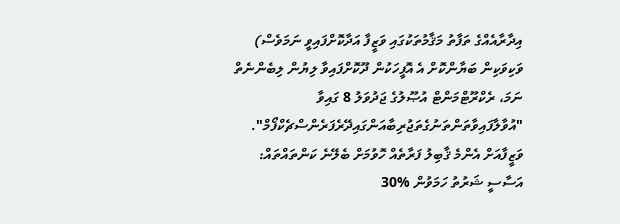އިދާރާއެއްގެ ތަފާތު މަޤާމުތަކުގައި ވަޒީފާ އަދާކޮށްފައިވީ ނަމަވެސް) ވަކިވަކިން ބަޔާންކޮށް އެ އޮފީހަކުން ދޫކޮށްފައިވާ ލިޔުން ލިބެންނެތް ނަމަ، ރެކްރޫޓްމަންޓް އުޞޫލުގެ ޖަދުވަލު 8 ގައިވާ "އުވާލާފައިވާތަންތަނުގެތަޖުރިބާއަންގައިދޭރެފަރެންސްޗެކްފޯމް".
ވަޒީފާއަށް އެންމެ ޤާބިލު ފަރާތެއް ހޮވުމަށް ބެލޭނެ ކަންތައްތައް:
އަސާސީ ޝަރުތު ހަމަވުން %30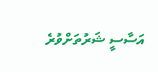އަސާސީ ޝަރުތަށްވުރެ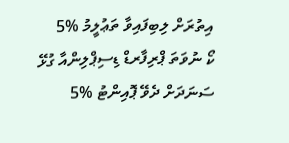އިތުރަށް ލިބިފައިވާ ތަޢުލީމު %5
ކޯ ނުވަތަ ޕްރިފާރޑް ޑިސިޕްލިންއާ ގުޅޭ ސަނަދަށް ދެވޭ ޕޮއިންޓު %5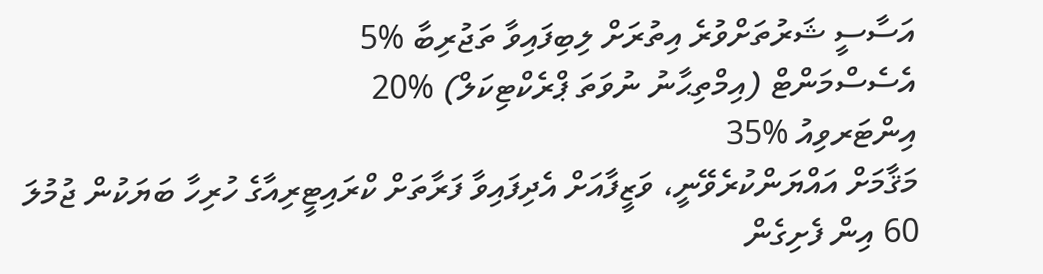އަސާސީ ޝަރުތަށްވުރެ އިތުރަށް ލިބިފައިވާ ތަޖުރިބާ %5
އެސެސްމަންޓް (އިމްތިޙާނު ނުވަތަ ޕްރެކްޓިކަލް) %20
އިންޓަރވިއު %35
މަޤާމަށް އައްޔަންކުރެވޭނީ، ވަޒީފާއަށް އެދިފައިވާ ފަރާތަށް ކްރައިޓީރިއާގެ ހުރިހާ ބަޔަކުން ޖުމުލަ 60 އިން ފެށިގެން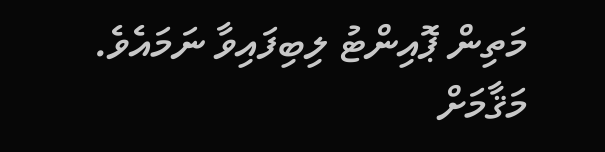މަތިން ޕޮއިންޓު ލިބިފައިވާ ނަމައެވެ.
މަޤާމަށް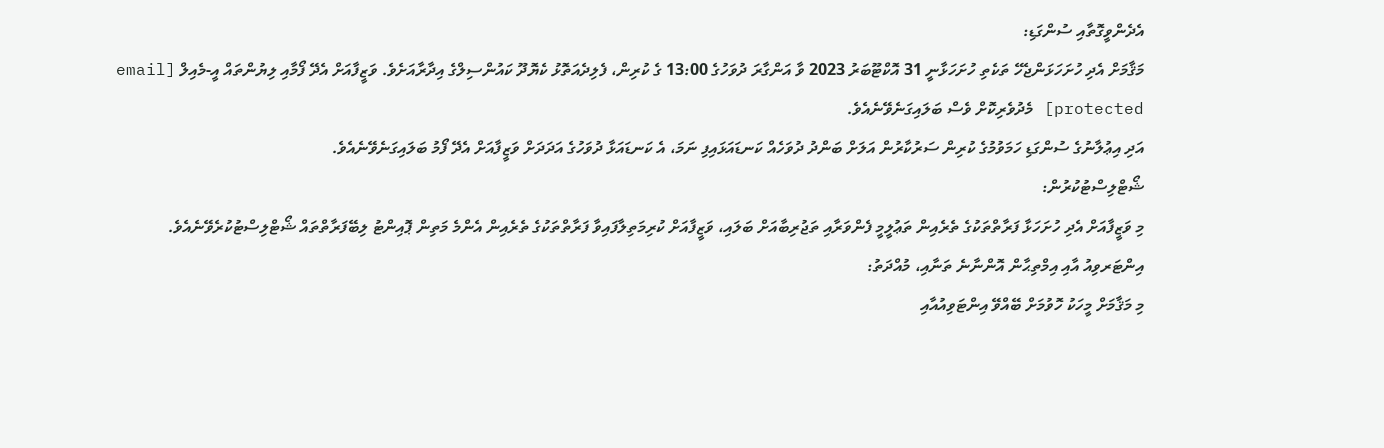އެދެންވީގޮތާއި ސުންގަޑި:
މަޤާމަށް އެދި ހުށަހަޅަންޖެހޭ ތަކެތި ހުށަހަޅާނީ 31 އޮކްޓޫބަރު 2023 ވާ އަންގާރަ ދުވަހުގެ 13:00 ގެ ކުރިން، ފެލިދެއަތޮޅު ކެޔޮދޫ ކައުންސިލްގެ އިދާރާއަށެވެ. ވަޒީފާއަށް އެދޭ ފޯމާއި ލިޔުންތައް އީ-މެއިލް [email protected] މެދުވެރިކޮށް ވެސް ބަލައިގަނެވޭނެއެވެ.
އަދި އިޢުލާނުގެ ސުންގަޑި ހަމަވުމުގެ ކުރިން ސަރުކާރުން އަލަށް ބަންދު ދުވަހެއް ކަނޑައަޅައިފި ނަމަ، އެ ކަނޑައަޅާ ދުވަހުގެ އަދަދަށް ވަޒީފާއަށް އެދޭ ފޯމު ބަލައިގަނެވޭނެއެވެ.
ޝޯޓްލިސްޓުކުރުން:
މި ވަޒީފާއަށް އެދި ހުށަހަޅާ ފަރާތްތަކުގެ ތެރެއިން ތަޢުލީމީ ފެންވަރާއި ތަޖުރިބާއަށް ބަލައި، ވަޒީފާއަށް ކުރިމަތިލާފައިވާ ފަރާތްތަކުގެ ތެރެއިން އެންމެ މަތިން ޕޮއިންޓު ލިބޭފަރާތްތައް ޝޯޓްލިސްޓުކުރެވޭނެއެވެ.
އިންޓަރވިއު އާއި އިމްތިޙާން އޮންނާނެ ތަނާއި، މުއްދަތު:
މި މަޤާމަށް މީހަކު ހޮވުމަށް ބޭއްވޭ އިންޓަވިއުއާއި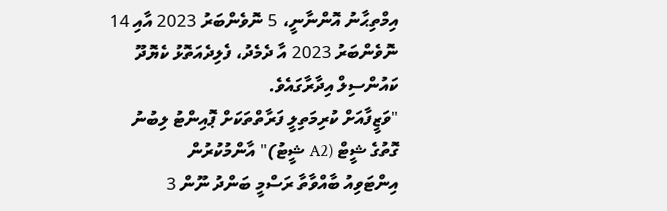އިމްތިޙާނު އޮންނާނީ، 5 ނޮވެންބަރު 2023 އާއި 14 ނޮވެންބަރު 2023 އާ ދެމެދު، ފެލިދެއަތޮޅު ކެޔޮދޫ ކައުންސިލް އިދާރާގައެވެ.
"ވަޒީފާއަށް ކުރިމަތިލީ ފަރާތްތަކަށް ޕޮއިންޓު ލިބުނު ގޮތުގެ ޝީޓް (A2 ޝީޓު)" އާންމުކުރުން
އިންޓަވިއު ބާއްވާތާ ރަސްމީ ބަންދު ނޫން 3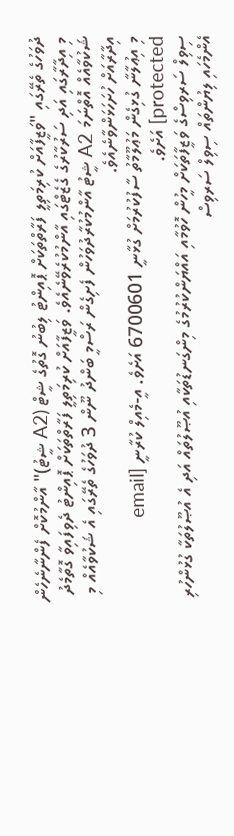ދުވަހުގެ ތެރޭގައި "ވަޒީފާއަށް ކުރިމަތިލީ ފަރާތްތަކަށް ޕޮއިންޓު ލިބުނު ގޮތުގެ ޝީޓް (A2 ޝީޓު)" އާންމުކޮށް ފެންނާނެހެން މި އިދާރާގައި އަދި ސަރުކާރުގެ ގެޒެޓްގައި އާންމުކުރެވޭނެއެވެ. ވަޒީފާއަށް ކުރިމަތިލީ ފަރާތްތަކަށް ޕޮއިންޓު ދެވިފައިވާ ގޮތާމެދު ޝަކުވާއެއް އޮތްނަމަ A2 ޝީޓު އާންމުކުރާދުވަހުން ފެށިގެން ރަސްމީ ބަންދު ނޫން 3 ދުވަހުގެ ތެރޭގައި އެ ޝަކުވާއެއް މި އިދާރާއަށް ހުށަހަޅަންވާނެއެވެ.
މި އިޢުލާނާ ގުޅިގެން މަޢުލޫމާތު ސާފުކުރުމަށް ގުޅާނީ 6700601 އަށެވެ. އީ-މެއިލް ކުރާނީ [email protected] އަށެވެ.
ސިވިލް ސަރވިސްގެ ވަޒީފާތަކަށް މީހުން ހޮވުމާއި އައްޔަންކުރުމުގެ މިންގަނޑުތަކާއި އުޞޫލުތައް އަދި އެ އުޞޫލުތަކާ ގުޅުންހުރި އެންމެހައި ލިޔުންތައް ސިވިލް ސަރވިސް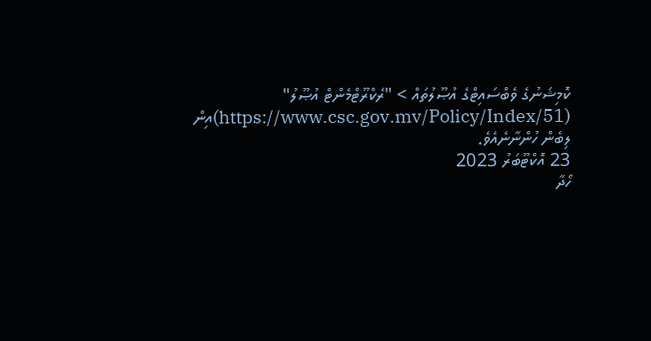ކޮމިޝަނުގެ ވެބްސައިޓްގެ އުޞޫލުތައް > "ރެކްރޫޓްމެންޓް އުޞޫލު" (https://www.csc.gov.mv/Policy/Index/51)އިން ލިބެން ހުންނާނެއެވެ.
23 އޮކްޓޫބަރު 2023
ހޯދާ